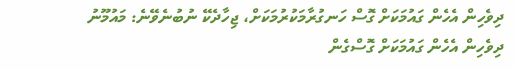ދިވެހިން އެހެން ގައުމަކަށް ގޮސް ހަނގުރާމަކުރުމަކަށް، ޖިހާދެކޭ ނުބުނެވޭނެ: މައުމޫނު
ދިވެހިން އެހެން ގައުމަކަށް ގޮސްގެން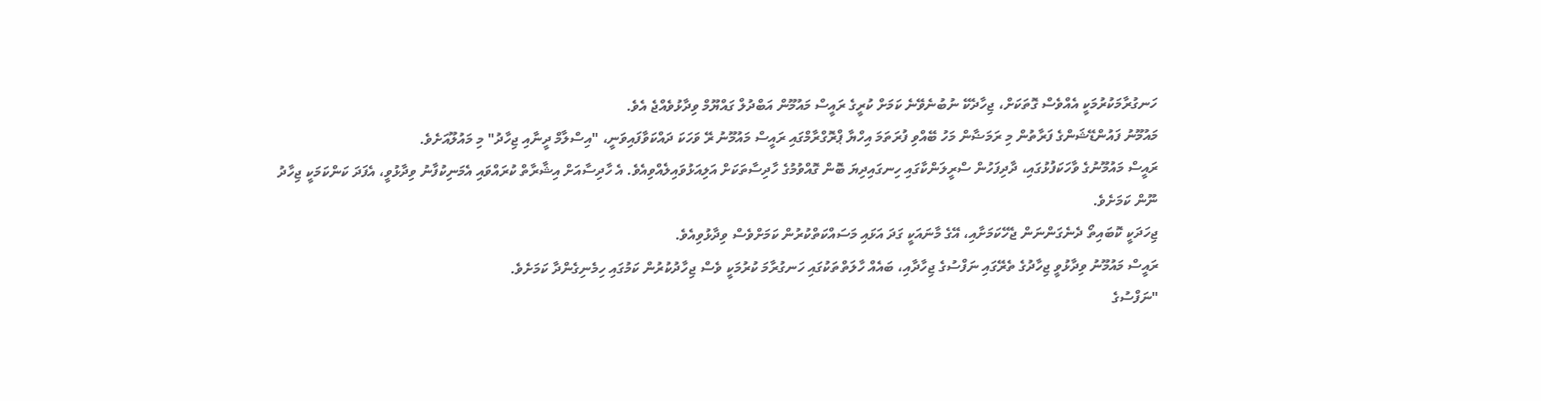ހަނގުރާމަކުރުމަކީ އެއްވެސް ގޮތަކަށް، ޖިހާދެކޭ ނުބުނެވޭނެ ކަމަށް ކުރީގެ ރައީސް މައުމޫން އަބްދުލް ގައްޔޫމް ވިދާޅުވެއްޖެ އެވެ.
މައުމޫނު ފައުންޑޭޝަންގެ ފަރާތުން މި ރަމަޟާން މަހު ބޭއްވި ފުރަތަމަ އިހްޔާ ޕްރޮގްރާމްގައި ރައީސް މައުމޫނު ރޭ ވަހަކަ ދައްކަވާފައިވަނީ، "އިސްލާމް ދީނާއި ޖިހާދު" މި މައުލޫއަށެވެ.
ރައީސް މައުމޫނުގެ ވާހަކަފުޅުގައި، ދާދިފަހުން ސްރީލަންކާގައި ހިނގައިދިޔަ ބޮން ގޮއްވުމުގެ ހާދިސާތަކަށް އަލިއަޅުވައިލެއްވިއެވެ. އެ ހާދިސާއަށް އިޝާރާތް ކުރައްވައި އެމަނިކުފާނު ވިދާޅުވީ، އެފަދަ ކަންކަމަކީ ޖިހާދު ނޫން ކަމަށެވެ.
ޖިހަދަކީ ކޮބައިތޯ ދެނެގަންނަން ޖެހޭކަމަށާއި، އޭގެ މާނައަކީ ގަދަ އަޅައި މަސައްކަތްކުރުން ކަމަށްވެސް ވިދާޅުވިއެވެ.
ރައީސް މައުމޫނު ވިދާޅުވީ ޖިހާދުގެ ތެރޭގައި ނަފްސުގެ ޖިހާދާއި، ބައެއް ހާލަތްތަކުގައި ހަނގުރާމަ ކުރުމަކީ ވެސް ޖިހާދުކުރުން ކަމުގައި ހިމެނިގެންދާ ކަމަށެވެ.
"ނަފްސުގެ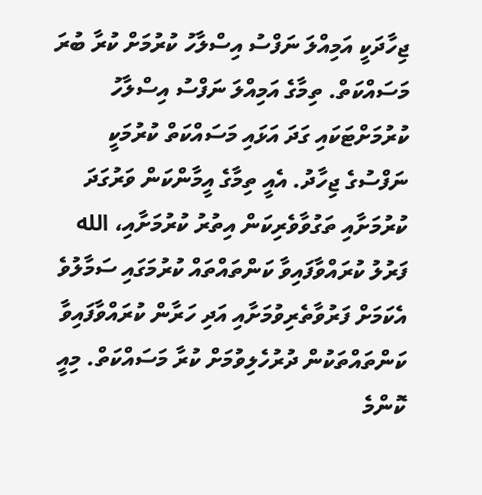ޖިހާދަކީ އަމިއްލަ ނަފްސު އިސްލާހު ކުރުމަށް ކުރާ ބުރަ މަސައްކަތް. ތިމާގެ އަމިއްލަ ނަފްސު އިސްލާހު ކުރުމަށްޓަކައި ގަދަ އަޅައި މަސައްކަތް ކުރުމަކީ ނަފްސުގެ ޖިހާދު. އެއީ ތިމާގެ އީމާންކަން ވަރުގަދަ ކުރުމަށާއި ތަގުވާވެރިކަން އިތުރު ކުރުމަށާއި، الله ފަރުލު ކުރައްވާފައިވާ ކަންތައްތައް ކުރުމަގައި ސަމާލުވެ އެކަމަށް ފަރުވާތެރިވުމަށާއި އަދި ހަރާން ކުރައްވާފައިވާ ކަންތައްތަކުން ދުރުހެލިވުމަށް ކުރާ މަސައްކަތް. މިއީ ކޮންމެ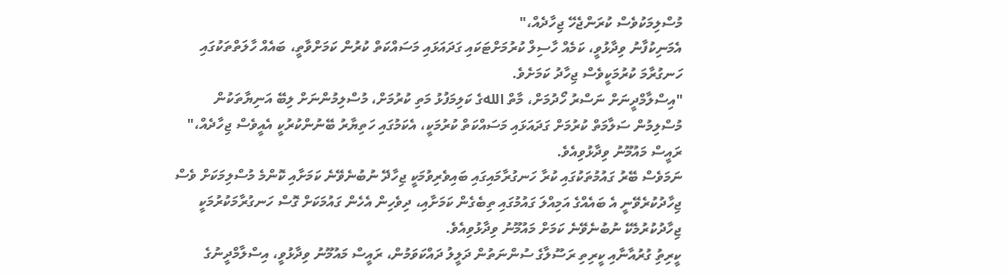މުސްލިމަކުވެސް ކުރަންޖެހޭ ޖިހާދެއް،"
އެމަނިކުފާނު ވިދާޅުވީ، ކަމެއް ހާސިލް ކުރުމަށްޓަކައި ގަދައަޅައި މަސައްކަތް ކުރުން ކަމަށްވާތީ، ބައެއް ހާލަތްތަކުގައި ހަނގުރާމަ ކުރުމަކީވެސް ޖިހާދު ކަމަށެވެ.
"އިސްލާމްދީނަށް ނަސްރު ހޯދުމަށް، މާތް اللهގެ ކަލިމަފުޅު މަތި ކުރުމަށް، މުސްލިމުންނަށް ލިބޭ އަނިޔާތަކުން މުސްލިމުން ސަލާމަތް ކުރުމަށް ގަދައަޅައި މަސައްކަތް ކުރުމަކީ، އެކަމުގައި ހަތިޔާރު ބޭނުންކުރުކީ އެއީވެސް ޖިހާދެއް،" ރައީސް މައުމޫނު ވިދާޅުވިއެވެ.
ނަމަވެސް ބޭރު ގައުމުތަކުގައި ކުރާ ހަނގުރާމައިގައި ބައިވެރިވުމަކީ ޖިހާދޭ ނުބުނެވޭނެ ކަމަށާއި ކޮންމެ މުސްލިމަކަށް ވެސް ޖިހާދުކުރެވޭނީ އެ ބައެއްގެ އަމިއްލަ ގައުމުގައި ތިބެގެން ކަމަށާއި، ދިވެހިން އެހެން ގައުމަކަށް ގޮސް ހަނގުރާމަކުރުމަކީ ޖިހާދުކުރުމެކޭ ނުބުނެވޭނެ ކަމަށް މައުމޫނު ވިދާޅުވިއެވެ.
ކީރިތުި ގުރުއާނާއި ކީރިތި ރަސޫލާގެ ސުންނަތުން ދަލީލު ދައްކަވަމުން، ރައީސް މައުމޫނު ވިދާޅުވީ، އިސްލާމްދީނުގެ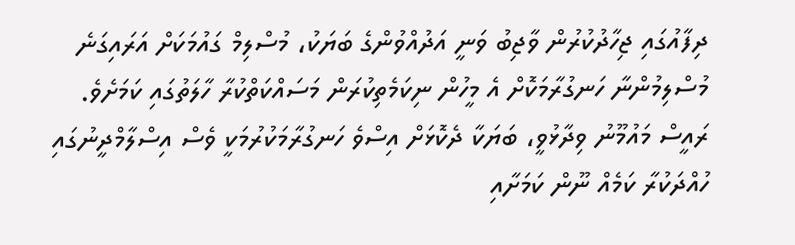ދިފާއުގައި ޖިހާދުކުރުން ވާޖިބު ވަނީ އަދުއްވުންގެ ބަޔަކު، މުސްލިމް ގައުމަކަށް އަރައިގަނެ މުސްލިމުންނާ ހަނގުރާމަކޮށް އެ މީހުން ނިކަމެތިކުރަން މަސައްކަތްކުރާ ހާލަތުގައި ކަމަށެވެ.
ރައީސް މައުމޫނު ވިދާޅުވީ، ބަޔަކާ ދެކޮޅަށް އިސްވެ ހަނގުރާމަކުރުމަކީ ވެސް އިސްލާމްދީނުގައި ހުއްދަކުރާ ކަމެއް ނޫން ކަމަށާއި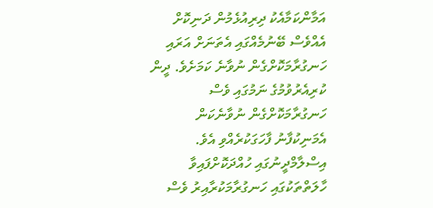އަމާންކަމާއެކު ދިރިއުޅެމުން ދަނިކޮށް އެއްވެސް ބޭނުމެއްގައި އެތަނަށް އަރައި ހަނގުރާމަކޮށްގެން ނުވާނެ ކަމަށެވެ. ދީން ކުރިއެރުވުމުގެ ނަމުގައި ވެސް ހަނގުރާމަކޮށްގެން ނުވާނެކަން އެމަނިކުފާނު ފާހަގަކުރެއްވި އެވެ.
އިސްލާމްދީނުގައި ހުއްދަކޮށްފައިވާ ހާލަތްތަކުގައި ހަނގުރާމަކުރާއިރު ވެސް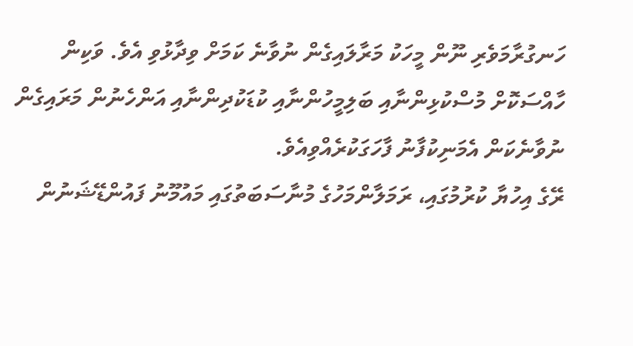ހަނގުރާމަވެރި ނޫން މީހަކު މަރާލައިގެން ނުވާނެ ކަމަށް ވިދާޅުވި އެވެ. ވަކިން ހާއްސަކޮށް މުސްކުޅިންނާއި ބަލިމީހުންނާއި ކުޑަކުދިންނާއި އަންހެނުން މަރައިގެން ނުވާނެކަން އެމަނިކުފާނު ފާހަގަކުރެއްވިއެވެ.
ރޭގެ އިހުޔާ ކުރުމުގައި، ރަމަލާންމަހުގެ މުނާސަބަތުގައި މައުމޫނު ފައުންޑޭޝަނުން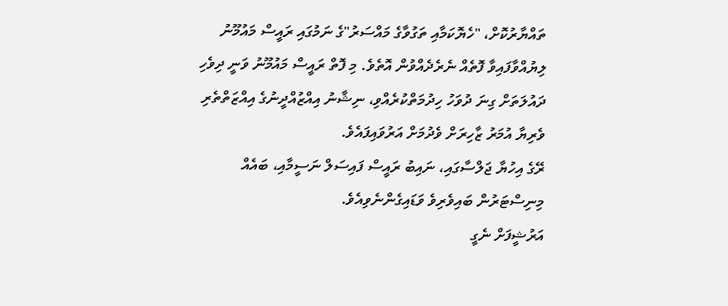ތައްޔާރުކޮށް، "ހެޔޮކަމާއި ތަގުވާގެ މައްސަރު"ގެ ނަމުގައި ރައީސް މައުމޫނު ލިޔުއްވާފައިވާ ފޮތެއް ނެރެދެއްވުން އޮތެވެ. މި ފޮތް ރައީސް މައުމޫނު ވަނީ ދިވެހި ދައުލަތަށް ގިނަ ދުވަހު ހިދުމަތްކުރެއްވި، ނިޝާނު އިއްޒުއްދީނުގެ އިއްޒަތްތެރި ވެރިޔާ އުމަރު ޒާހިރަށް ވެދުމަށް އަރުވައިފައެވެ.
ރޭގެ އިހުޔާ ޖަލްސާގައި، ނައިބު ރައީސް ފައިސަލް ނަސީމާއި، ބައެއް މިނިސްޓަރުން ބައިވެރިވެ ވަޑައިގެންނެވިއެވެ.
އަރުޝީފަށް ނެގީ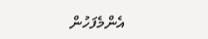އެންމެފަހުން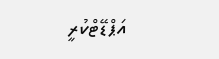އަޕްޑޭޓްކުރީ